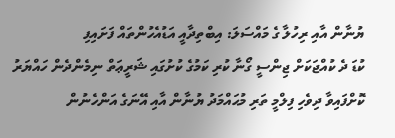ޔުނާން އާއި ރިހުލާ ގެ މައްސަލަ: އިބްތިދާއީ އަޑުއެހުންތައް ފަށައިފި
ކުޑަ ދެ ކުއްޖަކަށް ޖިންސީ ގޯނާ ކުރި ކަމުގެ ކުށުގައި ޝަރީޢަތް ނިމެންދެން ހައްޔަރު ކޮށްފައިވާ ދިވެހި ފިލްމީ ތަރި މުޙައްމަދު ޔުނާން އާއި އޭނަގެ އަންހެނުން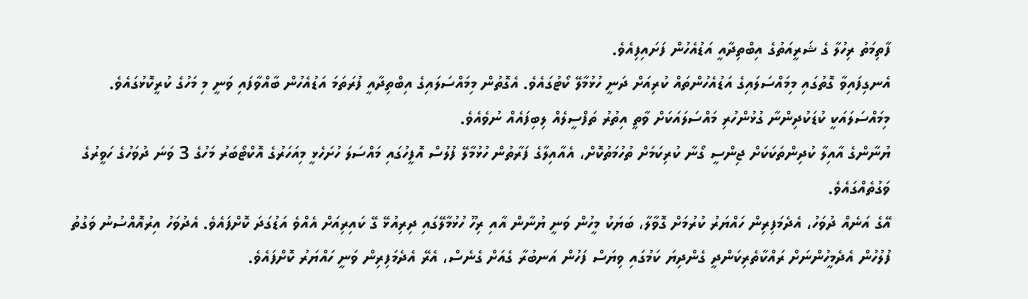ފާތިމަތު ރިހުލާ ގެ ޝަރީއަތުގެ އިބްތިދާއީ އަޑުއެހުން ފަށައިފިއެވެ.
އެނގިފައިވާ ގޮތުގައި މިމައްސަލައިގެ އަޑުއެހުންތައް ކުރިއަށް ދަނީ ހުޅުމާލޭ ކޯޓުގައެވެ. އެގޮތުން މިމައްސަލައިގެ އިބްތިދާއީ ފުރަތަމަ އަޑުއެހުން ބާއްވާފައި ވަނީ މި މަހުގެ ކުރީކޮޅުގައެވެ.
މިމައްސަލައަކީ ކުޑަކުދިންނާ ގުޅުންހުރި މައްސަލައަކަށް ވާތީ އިތުރު ތަފްސީލެއް ލިބިފައެއް ނުވެއެވެ.
ޔުނާންގެ އާއިލާ ކުދިންތަކަކަށް ޖިންސީ ގޯނާ ކުރިކަމަށް ތުހުމަތުކޮށް، އެއާއިލާގެ ފަރާތުން ހުޅުމާލޭ ފުލުސް އޮފީހުގައި މައްސަލަ ހުށަހެޅީ މިއަހަރުގެ އޮކްޓޯބަރު މަހުގެ 3 ވަނަ ދުވަހުގެ ހަވީރުގެ ވަގުތެއްގައެވެ.
އޭގެ އަނެއް ދުވަހު، އެދެމަފިރިން ހައްޔަރު ކުރުމަށް ގޮވާލާ، ބަޔަކު މީހުން ވަނީ ޔުނާން އާއި ރިހޫ ހުޅުމާލޭގައި ދިރިއުޅޭ ގޭ ކައިރިއަށް އެއްވެ އަޑުގަދަ ކޮށްފައެވެ. އެދުވަހު އިރުއޮއްސުނު ވަގުތު ފުލުހުން އެދެމީހުންނަށް ރައްކާތެރިކަންދީ ގެންދިޔަ ކަމުގައި ވިޔަސް ފަހުން އަނބުރާ ގެއަށް ގެނެސް، އެރޭ އެދެމަފިރިން ވަނީ ހައްޔަރު ކޮށްފައެވެ.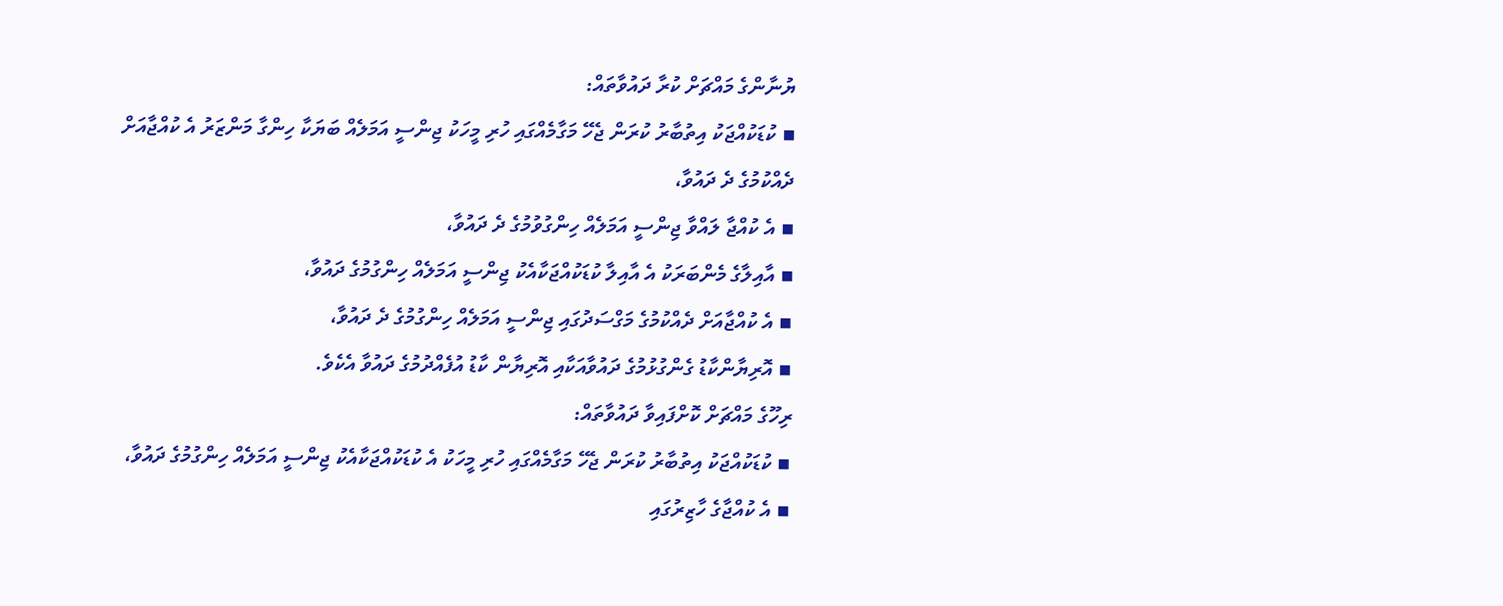ޔުނާންގެ މައްޗަށް ކުރާ ދައުވާތައް:
▪ ކުޑަކުއްޖަކު އިތުބާރު ކުރަން ޖެހޭ މަގާމެއްގައި ހުރި މީހަކު ޖިންސީ އަމަލެއް ބަޔަކާ ހިންގާ މަންޒަރު އެ ކުއްޖާއަށް ދެއްކުމުގެ ދެ ދައުވާ،
▪ އެ ކުއްޖާ ލައްވާ ޖިންސީ އަމަލެއް ހިންގުވުމުގެ ދެ ދައުވާ،
▪ އާއިލާގެ މެންބަރަކު އެ އާއިލާ ކުޑަކުއްޖަކާއެކު ޖިންސީ އަމަލެއް ހިންގުމުގެ ދައުވާ،
▪ އެ ކުއްޖާއަށް ދެއްކުމުގެ މަގްސަދުގައި ޖިންސީ އަމަލެއް ހިންގުމުގެ ދެ ދައުވާ،
▪ އޮރިޔާންކާޑު ގެންގުޅުމުގެ ދައުވާއަކާއި އޮރިޔާން ކާޑު އުފެއްދުމުގެ ދައުވާ އެކެވެ.
ރިހޫގެ މައްޗަށް ކޮށްފައިވާ ދައުވާތައް:
▪ ކުޑަކުއްޖަކު އިތުބާރު ކުރަން ޖެހޭ މަގާމެއްގައި ހުރި މީހަކު އެ ކުޑަކުއްޖަކާއެކު ޖިންސީ އަމަލެއް ހިންގުމުގެ ދައުވާ،
▪ އެ ކުއްޖާގެ ހާޒިރުގައި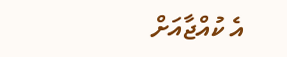އެ ކުއްޖާއަށް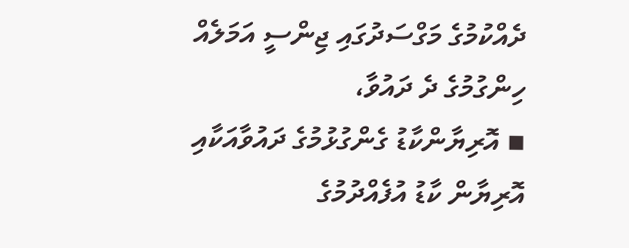ދެއްކުމުގެ މަގްސަދުގައި ޖިންސީ އަމަލެއް ހިންގުމުގެ ދެ ދައުވާ،
▪ އޮރިޔާންކާޑު ގެންގުޅުމުގެ ދައުވާއަކާއި އޮރިޔާން ކާޑު އުފެއްދުމުގެ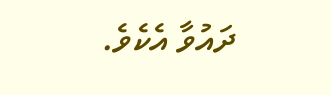ދައުވާ އެކެވެ.